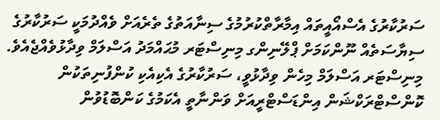ސަރުކާރުގެ އެސްއޯއީތައް އިމާރާތްކުރުމުގެ ސިނާއަތުގެ ތެރެއަށް ވެއްދުމަކީ ސަރުކާރުގެ ސިޔާސަތެއް ނޫންކަމަށް ޕްލޭނިންގ މިނިސްޓަރ މުޙައްމަދު އަސްލަމް ވިދާޅުވެއްޖެއެވެ.
މިނިސްޓަރ އަސްލަމް މިހެން ވިދާޅުވީ، ސަރުކާރުގެ އެކިއެކި ކުންފުނިތަކުން ކޮންސްޓްރަކްޝަން އިންޑަސްޓްރީއަށް ވަންނާތީ އެކަމުގެ ކަންބޮޑުވުން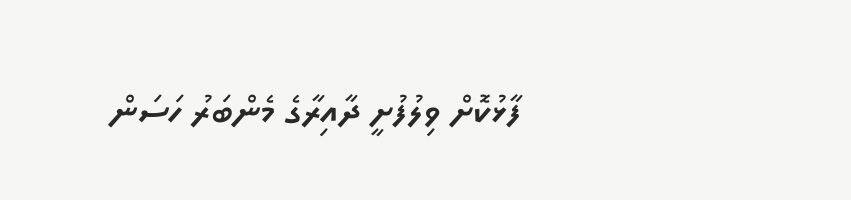ފާޅުކޮށް ވިލުފުށީ ދާއިރާގެ މެންބަރު ހަސަން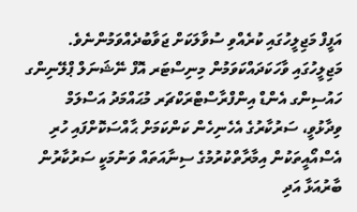އަފީފް މަޖިލީހުގައި ކުރެއްވި ސުވާލަކަށް ޖަވާބުދެއްވަމުންނެވެ.
މަޖިލީހުގައި ވާހަކަދައްކަވަމުން މިނިސްޓަރ އޮފް ނޭޝަނަލް ޕްލޭނިންގ ހައުސިންގ އެންޑް އިންފްރާސްޓްރަކްޗަރ މުޙައްމަދު އަސްލަމް ވިދާޅުވީ، ސަރުކާރުގެ އެހެނިހެން ކަންކަމަށް ޙާއްސަކޮށްފައި ހުރި އެސްއޯއީތަކުން އިމާރާތްކުރުމުގެ ސިނާއަތައް ވަނުމަކީ ސަރުކާރުން ބާރުއަޅާ އަދި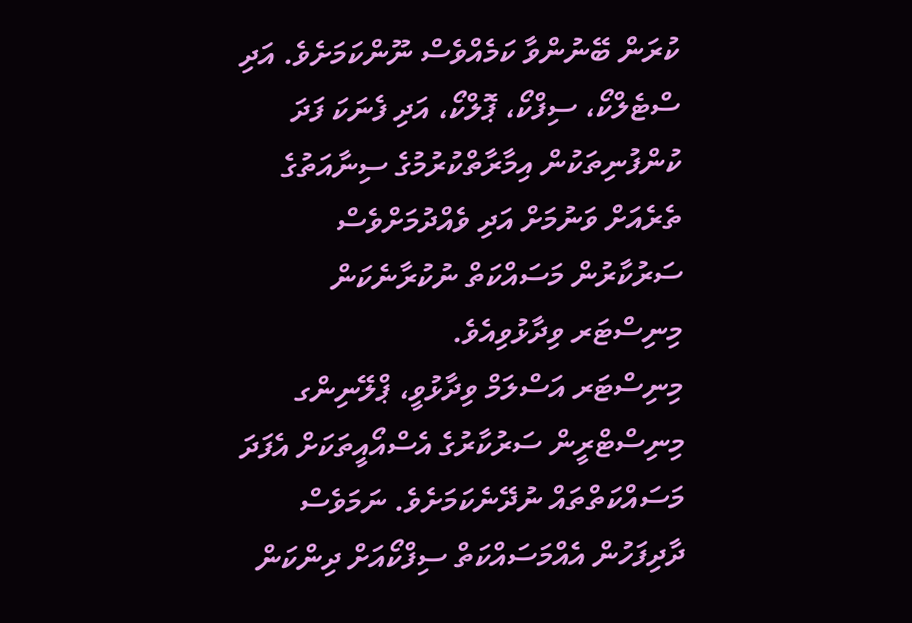ކުރަން ބޭނުންވާ ކަމެއްވެސް ނޫންކަމަށެވެ. އަދި ސްޓެލްކޯ، ސިފްކޯ، ޕޮލްކޯ، އަދި ފެނަކަ ފަދަ ކުންފުނިތަކުން އިމާރާތްކުރުމުގެ ސިނާއަތުގެ ތެރެއަށް ވަނުމަށް އަދި ވެއްދުމަށްވެސް ސަރުކާރުން މަސައްކަތް ނުކުރާނެކަން މިނިސްޓަރ ވިދާޅުވިއެވެ.
މިނިސްޓަރ އަސްލަމް ވިދާޅުވީ، ޕްލޭނިންގ މިނިސްޓްރީން ސަރުކާރުގެ އެސްއޯއީތަކަށް އެފަދަ މަސައްކަތްތައް ނުދޭނެކަމަށެވެ. ނަމަވެސް ދާދިފަހުން އެއްމަސައްކަތް ސިފްކޯއަށް ދިންކަން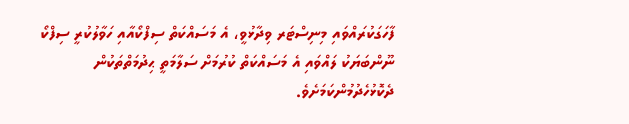ފާހަގަކުރައްވައި މިނިސްޓަރ ވިދާޅުވީ، އެ މަސައްކަތް ސިފްކޯއާއި ހަވާލުކުރީ ސިފްކޯ ނޫންބަޔަކު ލައްވައި އެ މަސައްކަތް ކުރުމަށް ސަލާމަތީ ޙިދުމަތްތަކުން ދެކޮޅުހެދުމުންކަމަށެވެ.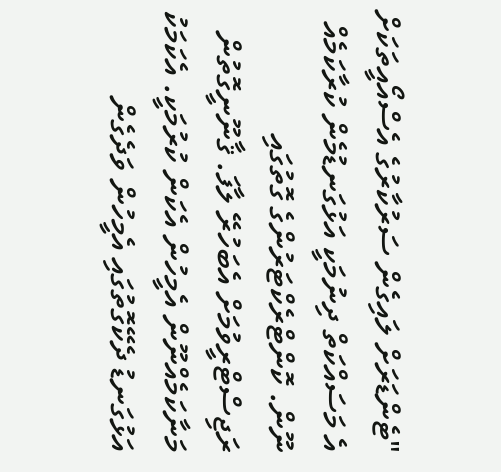"ޓެންޑަރަށް ލައިގެން ސަރުކާރުގެ އެސްއޯއީތަކަށް އެ މަސައްކަތް ދިނުމަކީ އަޅުގަނޑުމެން ކުރާކަމެއް ނޫން. ކޮންޓްރެކްޓަރުންގެ ގޮތުގައި ރަޖިސްޓްރީވުމަށް އެބަހުރޭ ލާފަ. ޤާނޫނީގޮތުން މަނާކަމެއްނޫން އެމީހުން އެކަން ކުރުމަކީ. އެކަމަކު އަޅުގަނޑު ދެކޭގޮތުގައި އެމީހުން ވަދެގެން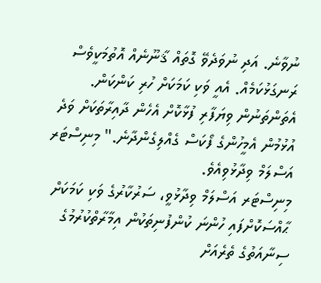ނުވާނެ. އަދި ނުވަދެވޭ ގޮތައް ޤާނޫނެއް އޮތުމަކީވެސް ރަނގަޅުކަމެއް. އެއީ ވަކި ކަމަކަށް ހުރި ކަންކަން. އެތަންތަނުން ވިޔަފާރި ފުޅާކޮށް އެހެން ދާއިރާތަކަށް ވަދެ އުޅުމުން އެމީހުންގެ ފޯކަސް ގެއްލިގެންދާނެ." މިނިސްޓަރ އަސްލަމް ވިދާޅުވިއެވެ.
މިނިސްޓަރ އަސްލަމް ވިދާޅުވީ، ސަރުކާރުގެ ވަކި ކަމަކަށް ޙާއްސަކޮށްފައި ހުންނަ ކުންފުނިތަކުން އިމާރާތްކުރުމުގެ ސިނާއަތުގެ ތެރެއަށް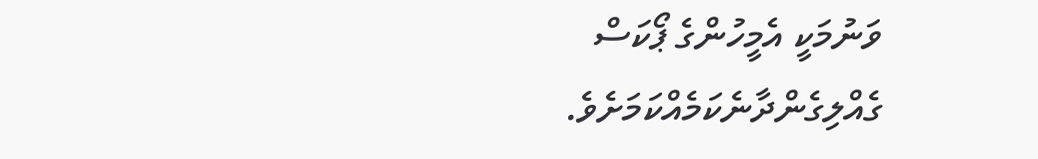ވަނުމަކީ އެމީހުންގެ ޕޯކަސް ގެއްލިގެންދާނެކަމެއްކަމަށެވެ.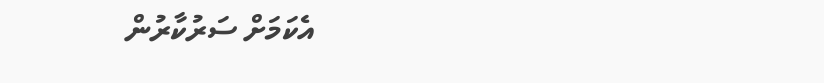އެކަމަށް ސަރުކާރުން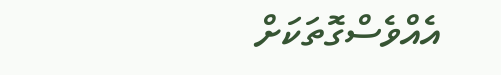އެއްވެސްގޮތަކަށް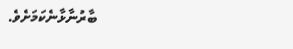ބާރުނާޅާނެކަމަށެވެ.